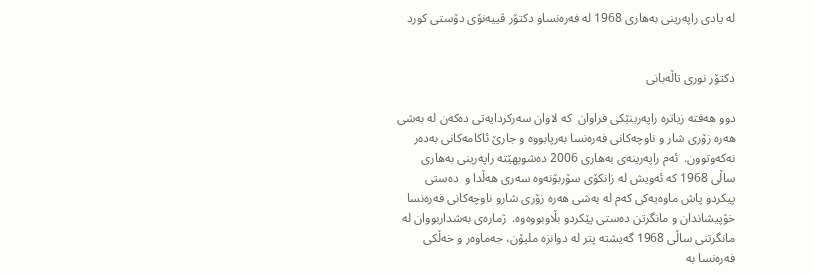له‌ یادى راپه‌رینى به‌هارى 1968 له ‌فه‌ره‌نساو دکتۆر ڤییه‌نۆى دۆستى کورد


دکتۆر نورى تاڵه‌بانى

دوو هه‌فته‌ زیاتره‌ راپه‌رینێکى فراوان  که‌ لاوان سه‌رکردایه‌تى ده‌که‌ن له‌ به‌شى هه‌ره‌ زۆرى شار و ناوچه‌کانى فه‌ره‌نسا به‌رپابووه ‌و جارێ ئاکامه‌کانى به‌ده‌ر نه‌که‌وتوون.  ئه‌م راپه‌رینه‌ى به‌هارى 2006 ده‌شوبهێته‌ راپه‌رینى به‌هارى ساڵى 1968 که‌ ئه‌ویش له‌ زانکۆى سۆربۆنه‌وه‌ سه‌ری هه‌ڵدا و  ده‌ستى پیکردو پاش ماوه‌یه‌كی که‌م له ‌به‌شى هه‌ره‌ زۆرى شارو ناوچه‌کانى فه‌ره‌نسا خۆپیشاندان و مانگرتن ده‌ستى پێکردو بڵاوبووه‌وه‌.  ژماره‌ى به‌شداربووان له‌ مانگرتنى ساڵى 1968 گه‌یشته‌ پتر له‌ دوانزه‌ ملیۆن، جه‌ماوه‌ر و خه‌ڵکى فه‌ره‌نسا به‌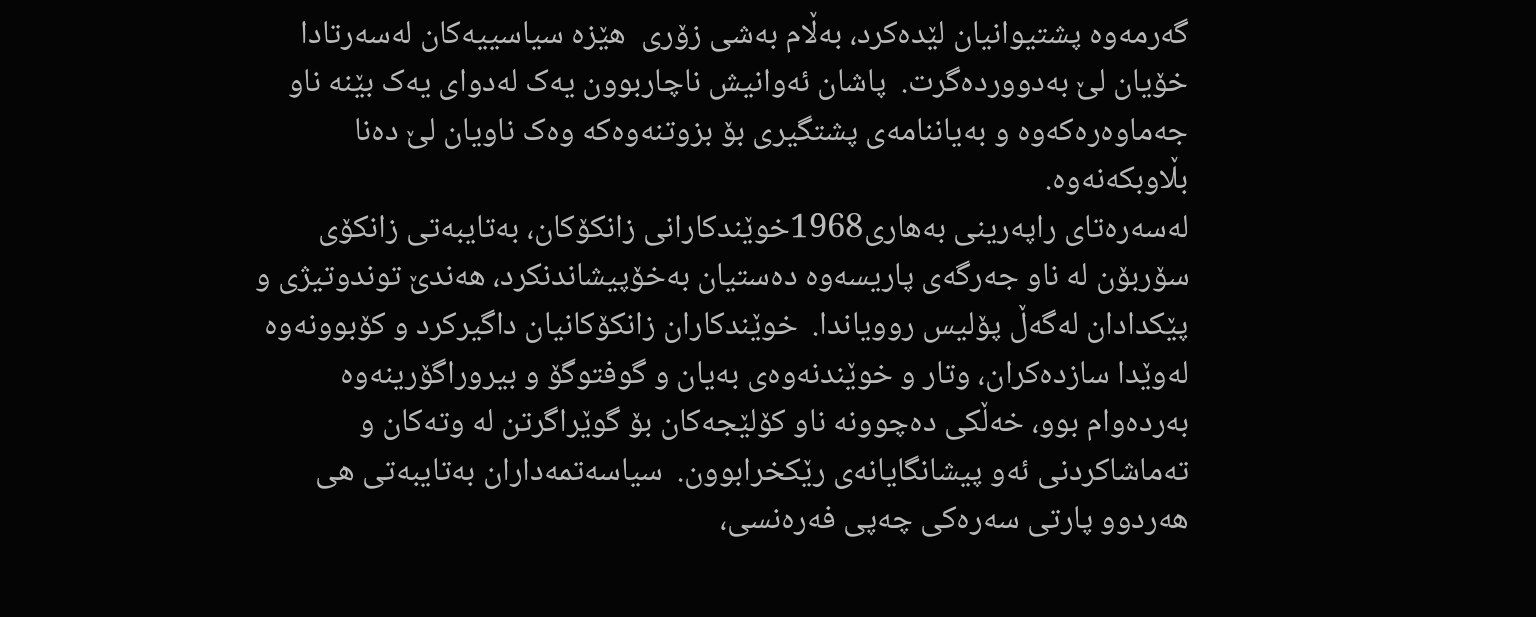گه‌رمه‌وه‌ پشتیوانیان لێده‌کرد، به‌ڵام به‌شى زۆرى  هێزه‌ سیاسییه‌‌کان له‌سه‌رتادا خۆیان لێ به‌دوورده‌گرت.  پاشان ئه‌وانیش ناچاربوون یه‌ک له‌دواى یه‌ک بێنه‌ ناو جه‌ماوه‌ره‌که‌وه ‌و به‌یاننامه‌ى پشتگیرى بۆ بزوتنه‌وه‌که‌ وه‌ک ناویان لێ ده‌نا بڵاوبکه‌نه‌وه‌.
له‌سه‌ره‌تاى راپه‌رینى به‌هارى1968خوێندکارانى زانکۆکان، به‌تایبه‌تى زانکۆى سۆربۆن له ‌ناو جه‌رگه‌ى پاریسه‌وه‌ ده‌ستیان به‌خۆپیشاندنکرد، هه‌ندێ توندوتیژى و پێکدادان له‌گه‌ڵ پۆلیس روویاندا.  خوێندکاران زانکۆکانیان داگیرکرد و کۆبوونه‌وه‌ له‌وێدا سازده‌کران، وتار و خوێندنه‌وه‌ى به‌یان و گوفتوگۆ و بیروراگۆرینه‌وه‌ به‌رده‌وام بوو، خه‌ڵکى ده‌چوونه‌ ناو کۆلێجه‌کان بۆ گوێراگرتن له‌ وته‌کان و ته‌‌ماشاکردنى ئه‌و پیشانگایانه‌ى رێکخرابوون.  سیاسه‌تمه‌داران به‌تایبه‌تى هى هه‌ردوو پارتى سه‌ره‌کى چه‌پى فه‌ره‌نسى،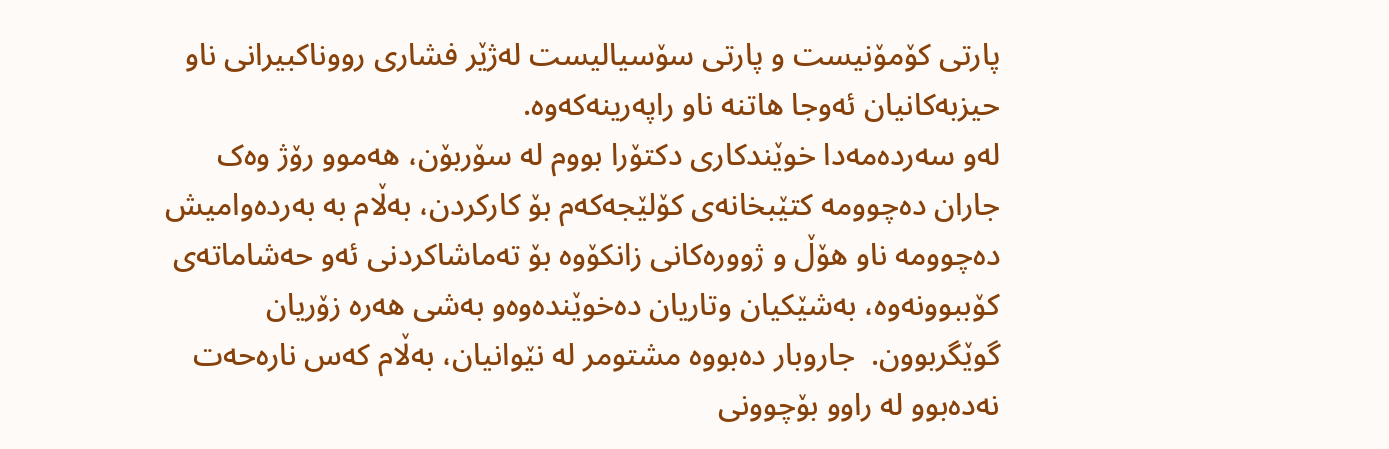پارتى کۆمۆنیست و پارتى سۆسیالیست له‌ژێر فشارى رووناکبیرانى ناو حیزبه‌کانیان ئه‌وجا هاتنه‌ ناو راپه‌رینه‌که‌وه‌.
له‌و سه‌رده‌مه‌دا خوێندکارى دکتۆرا بووم له‌ سۆربۆن، هه‌موو رۆژ وه‌ک جاران ده‌چوومه‌ کتێبخانه‌ى کۆلێجه‌که‌م بۆ کارکردن، به‌ڵام به‌ به‌رده‌وامیش ده‌چوومه‌ ناو هۆڵ و ژووره‌کانى زانکۆوه‌ بۆ ته‌ماشاکردنى ئه‌و حه‌شاماته‌ى کۆببوونه‌وه‌، به‌شێکیان وتاریان ده‌خوێنده‌وه‌و به‌شى هه‌ره‌ زۆریان گوێگربوون.  جاروبار ده‌بووه‌ مشتومر له‌ نێوانیان، به‌ڵام كه‌س ناره‌حه‌ت نه‌ده‌بوو له‌ راوو بۆچوونى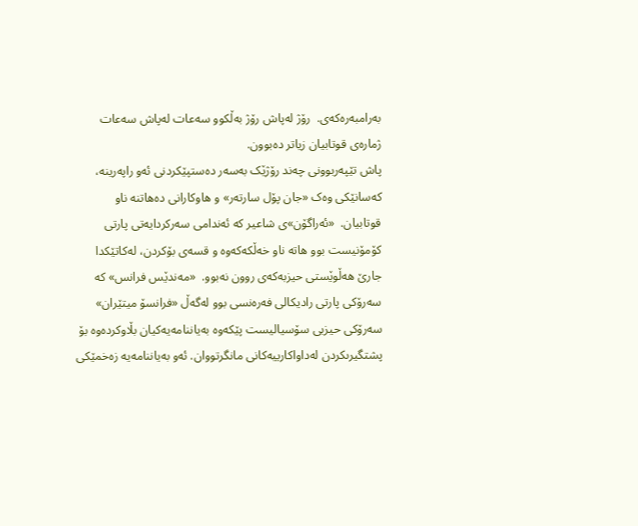به‌رامبه‌ره‌که‌ى.  رۆژ له‌پاش رۆژ به‌ڵکوو سه‌عات له‌پاش سه‌عات ژماره‌ى قوتابیان زیاتر ده‌بوون.
پاش تێپه‌ربوونى چه‌ند رۆژێک به‌سه‌ر ده‌ستپێکردنى ئه‌و راپه‌رینه‌، که‌سانێکى وه‌ک «جان پۆل سارته‌ر» و هاوکارانى ده‌هاتنه‌ ناو قوتابیان.  «ئه‌راگۆن»ى شاعیر که‌ ئه‌ندامى سه‌رکردایه‌تى پارتى کۆمۆنیست بوو هاته‌ ناو خه‌ڵکه‌که‌وه ‌و قسه‌ى بۆکردن، له‌کاتێکدا جارێ هه‌ڵوێستى حیزبه‌که‌ى روون نه‌بوو.  «مه‌ندێس فرانس» که‌ سه‌رۆکى پارتى رادیکالى فه‌ره‌نسى بوو له‌گه‌ڵ «فرانسۆ میتێران» سه‌رۆکى حیزبى سۆسیالیست پێکه‌وه‌ به‌یاننامه‌یه‌كیان بڵاوکرده‌وه‌ بۆ پشتگیرىکردن له‌داواکارییه‌‌کانى مانگرتووان. ئه‌و به‌یاننامه‌یه‌ زه‌خمێکى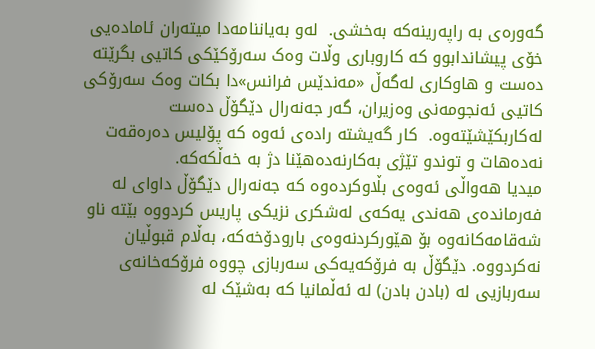گه‌وره‌ى به‌ راپه‌رینه‌که‌ به‌خشى.  له‌و به‌یاننامه‌دا میته‌ران ئاماده‌یى خۆى پیشاندابوو که‌ کاروبارى وڵات وه‌ک سه‌رۆکێکى کاتیی بگرێته‌ ده‌ست و هاوکارى له‌گه‌ڵ «مه‌ندێس فرانس»دا بکات وه‌ک سه‌رۆکى کاتیی ئه‌نجومه‌نى وه‌زیران، گه‌ر جه‌نه‌رال دێگۆڵ ده‌ست له‌کاربکێشێته‌وه‌.  کار گه‌یشته‌ راده‌ى ئه‌وه‌ که‌ پۆلیس ده‌ره‌قه‌ت نه‌ده‌هات و توندو تێژی به‌کارنه‌ده‌هێنا دژ به‌ خه‌ڵکه‌که‌.
میدیا هه‌واڵى ئه‌وه‌ى بڵاوکرده‌وه‌ که‌ جه‌نه‌رال دێگۆڵ داواى له‌ فه‌رمانده‌ى هه‌ندى یه‌که‌ى له‌شکرى نزیکى پاریس کردووه‌ بێته‌ ناو شه‌قامه‌کانه‌وه‌ بۆ هێورکردنه‌وه‌ى بارودۆخه‌که‌، به‌ڵام قبوڵیان نه‌کردووه‌. دێگۆڵ به‌ فرۆکه‌‌یه‌كی سه‌ربازى چووه‌ فرۆکه‌خانه‌ى سه‌ربازیى له‌ (بادن بادن) له‌ ئه‌ڵمانیا که‌ به‌شێک له‌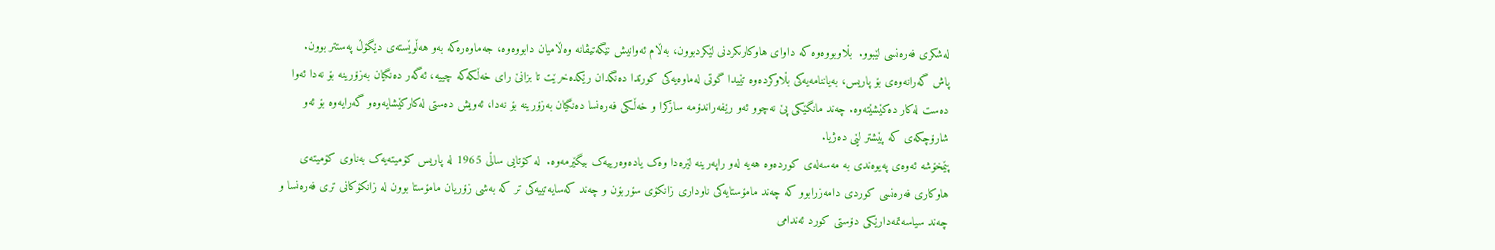له‌شکرى فه‌ره‌نسى لێبوو.  بڵاوبووه‌وه‌ که‌ داواى هاوکارىکردنى لێکردبوون، به‌ڵام ئه‌وانیش نێگه‌تیڤانه‌ وه‌ڵامیان دابووه‌وه‌، جه‌ماوه‌ره‌که‌ به‌و هه‌ڵوێسته‌ى دێگۆڵ په‌ستتر بوون.
پاش گه‌رانه‌وه‌ى بۆ پاریس، به‌یاننامه‌یه‌كی بڵاوکرده‌وه‌ تێیدا گوتى له‌ماوه‌یه‌كی کورتدا ده‌نگدان رێکده‌خرێت تا بزانێ راى خه‌ڵکه‌که‌ چییه‌‌، ئه‌گه‌ر ده‌نگیان به‌زۆرینه‌ بۆ نه‌دا ئه‌وا ده‌ست له‌کار ده‌کێشێته‌وه‌. چه‌ند مانگێكی پێ نه‌چوو ئه‌و رێفه‌راندۆمه‌ سازکرا و خه‌ڵکى فه‌ره‌نسا ده‌نگیان به‌زۆرینه‌ بۆ نه‌دا، ئه‌ویش ده‌ستى له‌کارکێشایه‌وه‌و گه‌رایه‌وه‌ بۆ ئه‌و شارۆچکه‌ى که‌ پێشتر لێى ده‌ژیا.
پێمخۆشه‌ ئه‌وه‌ى په‌یوه‌ندى به‌ مه‌سه‌له‌ى کورده‌وه‌ هه‌یه‌ له‌و راپه‌رینه‌ لێره‌دا وه‌ک یاده‌وه‌رییه‌ک بیگێرمه‌وه‌.  له‌ کۆتایى ساڵى 1965 له‌ پاریس کۆمیته‌یه‌ک به‌ناوى کۆمیته‌ى هاوکارى فه‌ره‌نسى کوردى دامه‌زرابوو که‌ چه‌ند مامۆستایه‌كی ناودارى زانکۆى سۆربۆن و چه‌ند که‌سایه‌تییه‌کى تر که‌ به‌شى زۆریان مامۆستا بوون له‌ زانکۆکانى ترى فه‌ره‌نسا و چه‌ند سیاسه‌تمه‌دارێكی دۆستى کورد ئه‌ندامى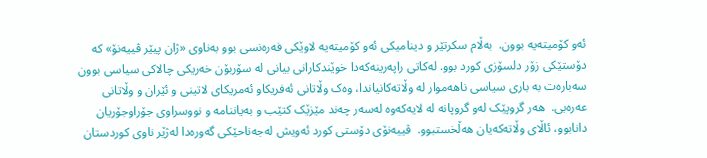ئه‌و کۆمیته‌یه‌ بوون.  به‌ڵام سکرتێر و دینامیکى ئه‌و کۆمیته‌یه‌ لاوێکى فه‌ره‌نسى بوو به‌ناوى «ژان پیێر ڤییه‌نۆ» که‌ دۆستێکى زۆر دلسۆزى کورد بوو. له‌کاتى راپه‌رینه‌که‌دا خوێندکارانى بیانى له‌ سۆربۆن خه‌ریکى چالاکى سیاسى بوون سه‌باره‌ت به‌ بارى سیاسى ناهه‌موار له‌ وڵاته‌کانیاندا، وه‌ک وڵاتانى ئه‌فریکاو ئه‌مریکاى لاتینى و ئێران و وڵاتانى عه‌ره‌بی.  هه‌ر گروپێک له‌و گروپانه‌ له‌ لایه‌كه‌وه‌ له‌سه‌ر چه‌ند مێزێک کتێب و به‌یاننامه ‌و نووسراوى جۆراوجۆریان دانابوو، ئاڵاى وڵاته‌که‌یان هه‌ڵخستبوو.  ڤییه‌نۆى دۆستى کورد ئه‌ویش له‌جه‌ناحێکى گه‌وره‌دا له‌ژێر ناوى کوردستان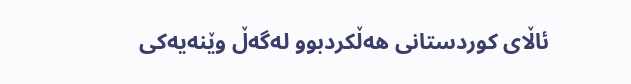ئاڵاى کوردستانى هه‌ڵکردبوو له‌گه‌ڵ وێنه‌‌یه‌كی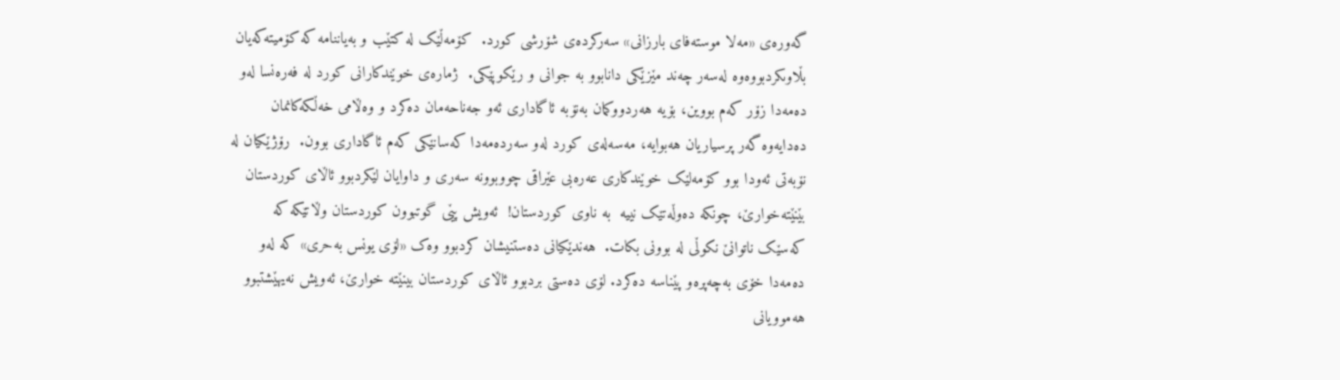گه‌وره‌ى «مه‌لا موسته‌فاى بارزانى» سه‌رکرده‌ى شۆرشى کورد.  کۆمه‌ڵێک له‌ کتێب و به‌یاننامه‌ که‌ کۆمیته‌که‌یان بڵاوىکردبووه‌وه‌ له‌سه‌ر چه‌ند مێزێکى دانابوو به‌ جوانى و رێکوپێکى.  ژماره‌ى خوێندکارانى کورد له‌ فه‌ره‌نسا له‌و ده‌مه‌دا زۆر که‌م بووین، بۆیه‌ هه‌ردووکمان به‌نۆبه‌ ئاگادارى ئه‌و جه‌ناحه‌مان ده‌کرد و وه‌ڵامى خه‌ڵکه‌کانمان ده‌دایه‌وه‌ گه‌ر پرسیاریان هه‌بوایه‌، مه‌سه‌له‌ى کورد له‌و سه‌رده‌مه‌دا که‌سانێکى که‌م ئاگادارى بوون.  رۆژێکیان له‌ نۆبه‌تى ئه‌ودا بوو کۆمه‌لێک خوێندکارى عه‌ره‌بى عێراقى چووبوونه‌ سه‌رى و داوایان لێکردبوو ئاڵاى کوردستان بێنێته‌خوارێ، چونکه‌ ده‌وڵه‌تێک نییه‌  به‌ ناوى کوردستان!  ئه‌ویش پێى گوتبوون کوردستان وڵاتێکه‌ که‌ که‌سێک ناتوانێ نکوڵى له ‌بوونى بکات.  هه‌ندێکیانى ده‌ستنیشان کردبوو وه‌ک «لۆى یونس به‌حرى» که‌ له‌و ده‌مه‌دا خۆى به‌چه‌پره‌و پێناسه‌ ده‌کرد. لۆى ده‌ستی بردبوو ئاڵاى کوردستان بینێته‌ خوارێ، ئه‌ویش نه‌یهێشتبوو هه‌موویانى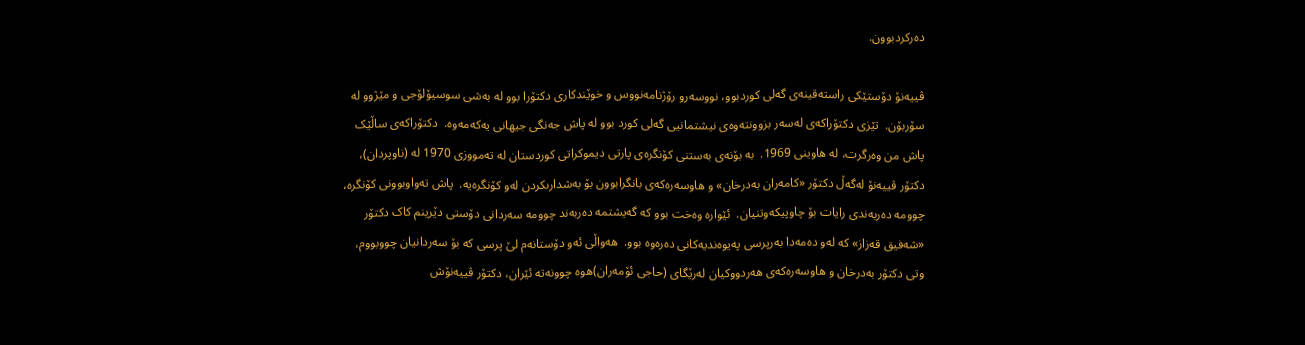ده‌رکردبوون.

ڤییه‌نۆ دۆستێکى راسته‌قینه‌ى گه‌لى کوردبوو، نووسه‌رو رۆژنامه‌نووس و خوێندکارى دکتۆرا بوو له‌ به‌شى سوسیۆلۆجى و مێژوو له‌ سۆربۆن.  تێزى دکتۆراکه‌ى له‌سه‌ر بزوونته‌وه‌ى نیشتمانیی گه‌لى کورد بوو له‌ پاش جه‌نگى جیهانى یه‌که‌مه‌وه‌.  دکتۆراکه‌ى ساڵێک پاش من وه‌رگرت، له‌ هاوینى 1969.  به‌ بۆنه‌ى به‌ستنى کۆنگره‌ى پارتى دیموکراتى کوردستان له‌ ته‌مووزى 1970 له‌ (ناوپردان)، دکتۆر ڤییه‌نۆ له‌گه‌ڵ دکتۆر «کامه‌ران به‌درخان» و هاوسه‌ره‌که‌ى بانگرابوون بۆ به‌شدارىکردن له‌و کۆنگره‌یه‌.  پاش ته‌واوبوونى کۆنگره‌، چوومه‌ ده‌ربه‌ندى رایات بۆ چاوپیکه‌وتنیان.  ئێواره‌ وه‌خت بوو که‌ گه‌یشتمه‌ ده‌ربه‌ند چوومه‌ سه‌ردانى دۆستى دێرینم کاک دکتۆر «شه‌فیق قه‌زاز» که‌ له‌و ده‌مه‌دا به‌رپرسى په‌یوه‌ندیه‌کانى ده‌ره‌وه‌ بوو.  هه‌واڵى ئه‌و دۆستانه‌م لێ پرسی که‌ بۆ سه‌ردانیان چووبووم، وتى دکتۆر به‌درخان و هاوسه‌ره‌که‌ى هه‌ردووکیان له‌رێگاى (حاجى ئۆمه‌ران)ه‌وه‌ چوونه‌ته‌ ئێران، دکتۆر ڤییه‌نۆش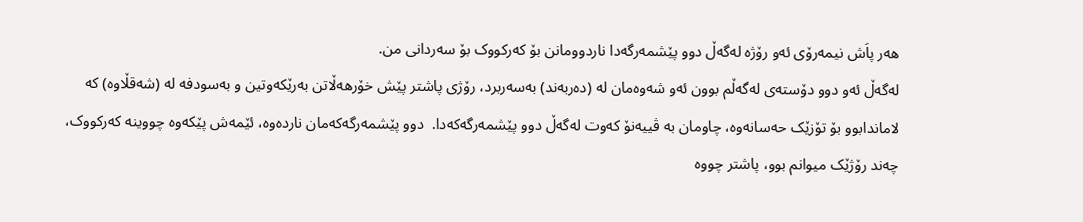هه‌ر پاَش نیمه‌رۆى ئه‌و رۆژه‌ له‌گه‌ڵ دوو پێشمه‌رگه‌دا ناردوومانن بۆ که‌رکووک بۆ سه‌ردانى من.
له‌گه‌ڵ ئه‌و دوو دۆسته‌ى له‌گه‌ڵم بوون ئه‌و شه‌وه‌مان له‌ (ده‌ربه‌ند) به‌سه‌ربرد، رۆژى پاشتر پێش خۆرهه‌ڵاتن به‌رێكه‌وتین و به‌سودفه‌ له‌ (شه‌قڵاوه) که‌ لاماندابوو بۆ تۆزێک حه‌سانه‌وه‌، چاومان به‌ ڤییه‌نۆ که‌وت له‌گه‌ڵ دوو پێشمه‌رگه‌که‌دا.  دوو پێشمه‌رگه‌که‌مان نارده‌وه‌، ئێمه‌ش پێکه‌وه‌ چووینه‌ که‌رکووک، چه‌ند رۆژێک میوانم بوو، پاشتر چووه‌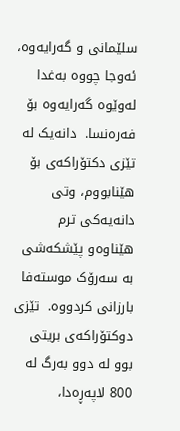سلێمانى و گه‌رایه‌وه، ئه‌وجا چووه‌ به‌غدا له‌وێوه‌ گه‌رایه‌وه‌ بۆ فه‌ره‌نسا.  دانه‌یک له‌ تێزى دکتۆراکه‌ى بۆ هێنابووم، وتى دانه‌یه‌کی ترم هێناوه‌و پێشکه‌شى به‌ سه‌رۆک موسته‌فا بارزانى کردووه‌.  تێزى دوکتۆراکه‌ى بریتى بوو له‌ دوو به‌رگ له‌ 800 لاپه‌‌ڕه‌دا،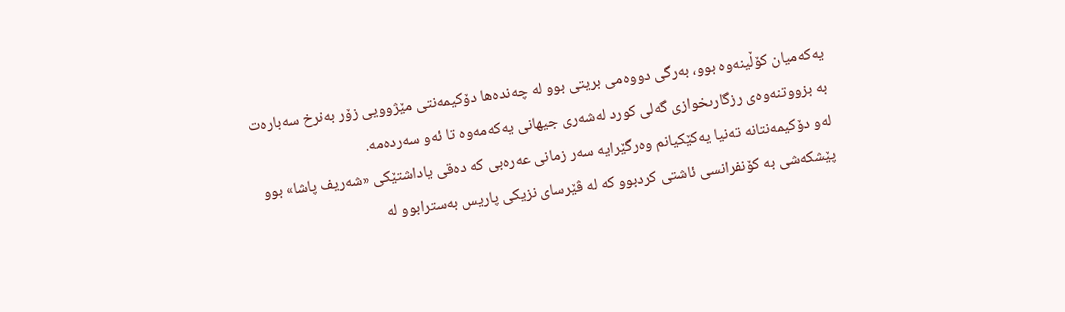یه‌که‌میان کۆڵینه‌وه‌ بوو، به‌رگى دووه‌می بریتى بوو له‌ چه‌نده‌ها دۆکیمه‌نتى مێژوویى زۆر به‌نرخ سه‌باره‌ت به‌ بزووتنه‌وه‌ى رزگارىخوازى گه‌لى کورد له‌شه‌رى جیهانى یه‌که‌مه‌وه‌ تا ئه‌و سه‌رده‌مه‌.
له‌و دۆکیمه‌نتانه‌ ته‌نیا یه‌کێکیانم وه‌رگێرایه‌ سه‌ر زمانى عه‌ره‌بى که‌ ده‌قى یاداشتێکى «شه‌ریف پاشا» بوو پێشکه‌شى به‌ کۆنفرانسى ئاشتى کردبوو که‌ له‌ ڤێرساى نزیکى پاریس به‌سترابوو له‌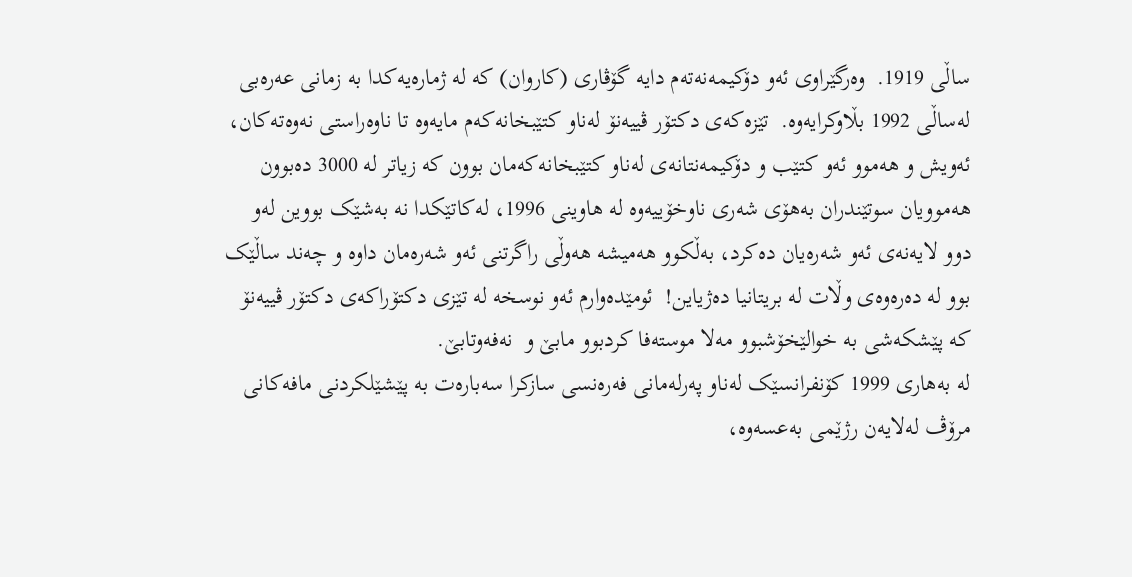ساڵى 1919.  وه‌رگێراوى ئه‌و دۆکیمه‌نه‌ته‌م دایه‌ گۆڤارى (کاروان) که‌ له‌ ژماره‌یه‌کدا به‌ زمانى عه‌ره‌بى له‌ساڵى 1992 بڵاوکرایه‌وه‌.  تێزه‌که‌ى دکتۆر ڤییه‌نۆ له‌ناو کتێبخانه‌که‌م مایه‌وه‌ تا ناوه‌راستى نه‌وه‌ته‌کان، ئه‌ویش و هه‌موو ئه‌و کتێب و دۆکیمه‌نتانه‌ى له‌ناو کتێبخانه‌که‌مان بوون که‌ زیاتر له‌ 3000 ده‌بوون هه‌موویان سوتێندران به‌هۆى شه‌رى ناوخۆییه‌وه‌ له‌ هاوینى 1996، له‌کاتێکدا نه‌ به‌شێک بووین له‌و دوو لایه‌نه‌ى ئه‌و شه‌ره‌یان ده‌کرد، به‌ڵکوو هه‌میشه‌ هه‌وڵى راگرتنى ئه‌و شه‌ره‌مان داوه ‌و چه‌ند ساڵێک بوو له‌ ده‌ره‌وه‌ى وڵات له‌ بریتانیا ده‌ژیاین!  ئومێده‌وارم ئه‌و نوسخه‌ له‌ تێزى دکتۆراکه‌ى دکتۆر ڤییه‌نۆ که‌ پێشکه‌شى به‌ خوالێخۆشبوو مه‌لا موسته‌فا کردبوو مابێ و  نه‌فه‌وتابێ.
له‌ به‌هارى 1999 کۆنفرانسێک له‌ناو په‌رله‌مانى فه‌ره‌نسی سازکرا سه‌باره‌ت به‌ پێشێلکردنى مافه‌کانى مرۆڤ له‌لایه‌ن رژێمى به‌عسه‌وه‌،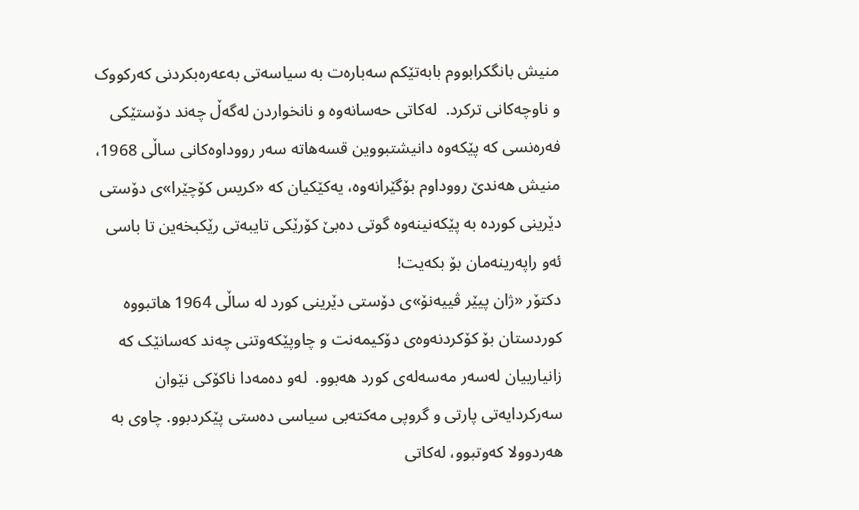منیش بانگکرابووم بابه‌تێکم سه‌باره‌ت به‌ سیاسه‌تى به‌عه‌ره‌بکردنى که‌رکووک و ناوچه‌کانى ترکرد.  له‌کاتى حه‌سانه‌وه ‌و نانخواردن له‌گه‌ڵ چه‌ند دۆستێکى فه‌ره‌نسی که‌ پێکه‌وه‌ دانیشتبووین قسه‌هاته‌ سه‌ر رووداوه‌کانى ساڵى 1968، منیش هه‌ندێ رووداوم بۆگێرانه‌وه‌، یه‌کێکیان که‌ «کریس کۆچێرا»ى دۆستى دێرینى کورده‌ به‌ پێکه‌نینه‌وه‌ گوتى ده‌بێ کۆرێکى تایبه‌تى رێکبخه‌ین تا باسى ئه‌و راپه‌رینه‌مان بۆ بکه‌‌یت!
دکتۆر «ژان پیێر ڤییه‌نۆ»ى دۆستى دێرینى کورد له‌ ساڵى 1964 هاتبووه‌ کوردستان بۆ کۆکردنه‌وه‌ى دۆکیمه‌نت و چاوپێکه‌وتنى چه‌ند که‌سانێک که‌ زانیارییان له‌سه‌ر مه‌سه‌له‌ى کورد هه‌بوو.  له‌و ده‌مه‌دا ناکۆکى نێوان سه‌رکردایه‌تى پارتى و گروپى مه‌کته‌بى سیاسى ده‌ستى پێکردبوو. چاوى به‌ هه‌ردوولا که‌وتبوو، له‌کاتى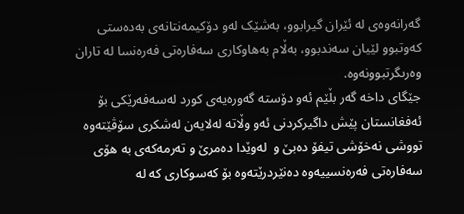گه‌رانه‌وه‌ى له‌ ئێران گیرابوو، به‌شێک له‌و دۆکیمه‌نتانه‌ى به‌ده‌ستى که‌وتبوو لێیان سه‌ندبوو، به‌ڵام به‌هاوکارى سه‌فاره‌تى فه‌ره‌نسا له‌ تاران وه‌رىگرتبوونه‌وه‌.
جێگاى داخه‌ گه‌ر بڵێم ئه‌و دۆسته‌ گه‌وره‌یه‌ى کورد له‌سه‌فه‌رێکى بۆ ئه‌فغانستان پێش داگیرکردنى ئه‌و وڵاته‌ له‌لایه‌ن له‌شکرى سۆڤێته‌وه‌ تووشى نه‌خۆشى تیفۆ ده‌بێ و  له‌وێدا ده‌مرێ و ته‌رمه‌که‌ى به‌ هۆى سه‌فاره‌تى فه‌ره‌نسییه‌‌وه‌ ده‌نێردرێته‌وه‌ بۆ که‌سوکارى که‌ له‌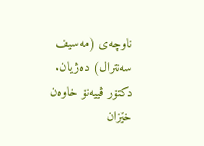ناوچه‌ى (مه‌سیف سه‌نترال) ده‌ژیان.  دکتۆر ڤییه‌نۆ خاوه‌ن خێزان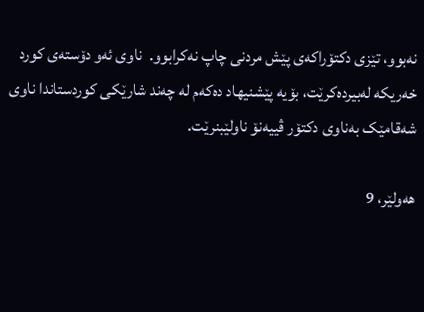نه‌بوو، تێزى دکتۆراکه‌ى پێش مردنى چاپ نه‌کرابوو.  ناوى ئه‌و دۆسته‌ى کورد خه‌ریکه‌ له‌بیرده‌کرێت، بۆیه‌ پێشنیهاد ده‌که‌م له‌ چه‌ند شارێکى کوردستاندا ناوى شه‌قامێک به‌ناوى دکتۆر ڤییه‌نۆ ناولێبنرێت.

هه‌ولێر، 9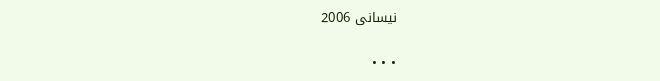نیسانى 2006

• • •